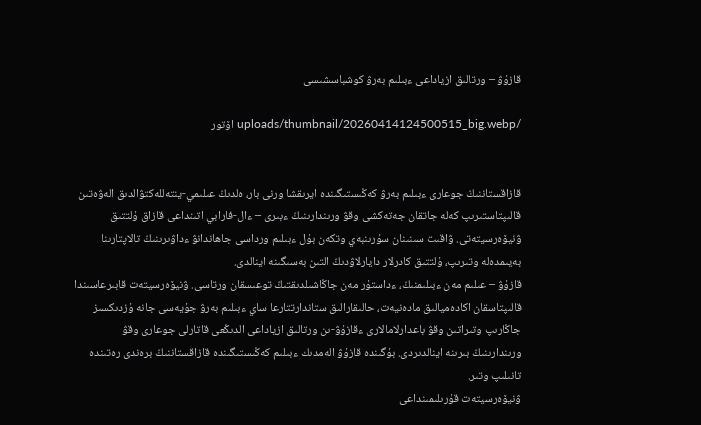قازۇۋ – ورتالىق ازياداعى ءبىلىم بەرۋ كوشباسشىسى

/uploads/thumbnail/20260414124500515_big.webp اۆتور


قازاقستاننىڭ جوعارى ءبىلىم بەرۋ كەڭىستىگىندە ايرىقشا ورنى بار، ەلدىڭ عىلىمي-ينتەللەكتۋالدىق الەۋەتىن قالىپتاستىرىپ كەلە جاتقان جەتەكشى وقۋ ورىندارىنىڭ ءبىرى – ءال-فارابي اتىنداعى قازاق ۇلتتىق ۋنيۆەرسيتەتى. ۋاقىت سىنىنان سۇرىنبەي وتكەن بۇل ءبىلىم ورداسى جاھاندانۋ ءداۋىرىنىڭ تالاپتارىنا بەيىمدەلە وتىرىپ، ۇلتتىق كادرلار دايارلاۋدىڭ التىن بەسىگىنە اينالدى.
قازۇۋ – عىلىم مەن ءبىلىمنىڭ، ءداستۇر مەن جاڭاشىلدىقتىڭ توعىسقان ورتاسى. ۋنيۆەرسيتەت قابىرعاسىندا قالىپتاسقان اكادەميالىق مادەنيەت، حالىقارالىق ستاندارتتارعا ساي ءبىلىم بەرۋ جۇيەسى جانە ۇزدىكسىز جاڭارىپ وتىراتىن وقۋ باعدارلامالارى ءقازۇۋ-ىن ورتالىق ازياداعى الدىڭعى قاتارلى جوعارى وقۋ ورىندارىنىڭ بىرىنە اينالدىردى. بۇگىندە قازۇۋ الەمدىك ءبىلىم كەڭىستىگىندە قازاقستاننىڭ برەندى رەتىندە تانىلىپ وتىر.
ۋنيۆەرسيتەت قۇرىلىمىنداعى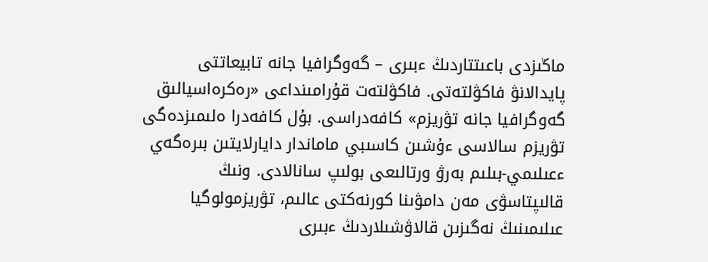ماڭىزدى باعىتتاردىڭ ءبىرى – گەوگرافيا جانە تابيعاتتى پايدالانۋ فاكۋلتەتى. فاكۋلتەت قۇرامىنداعى «رەكرەاسيالىق گەوگرافيا جانە تۋريزم» كافەدراسى. بۇل كافەدرا ەلىمىزدەگى تۋريزم سالاسى ءۇشىن كاسىبي ماماندار دايارلايتىن بىرەگەي ءعىلىمي-بىلىم بەرۋ ورتالىعى بولىپ سانالادى. ونىڭ قالىپتاسۋى مەن دامۋىنا كورنەكتى عالىم، تۋريزمولوگيا عىلىمىنىڭ نەگىزىن قالاۋشىلاردىڭ ءبىرى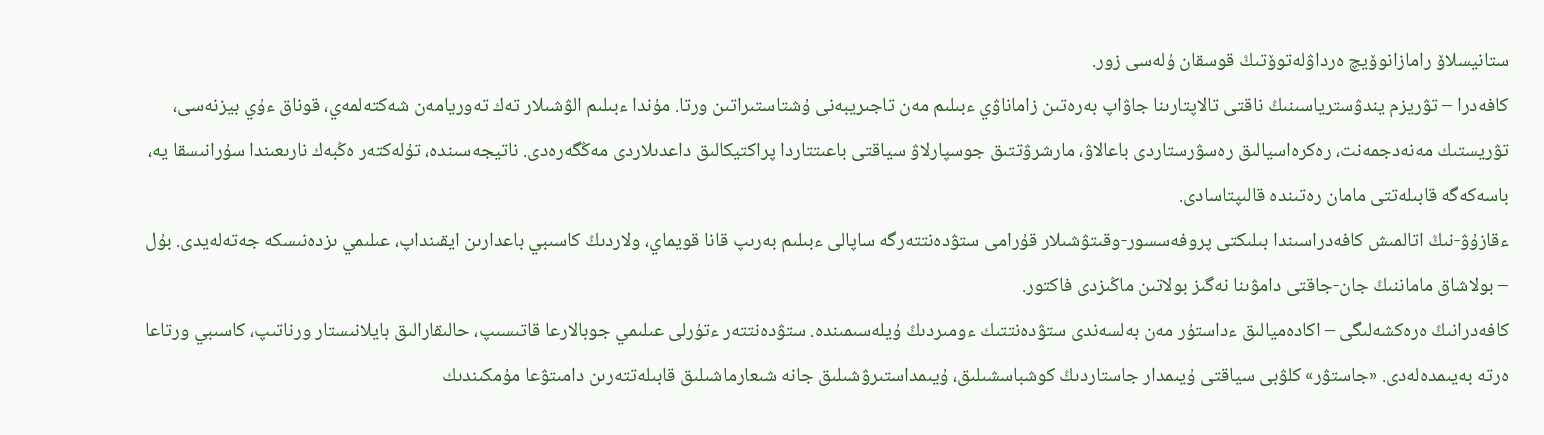ستانيسلاۆ رامازانوۆيچ ەرداۋلەتوۆتىڭ قوسقان ۇلەسى زور.
كافەدرا – تۋريزم يندۋسترياسىنىڭ ناقتى تالاپتارىنا جاۋاپ بەرەتىن زاماناۋي ءبىلىم مەن تاجىريبەنى ۇشتاستىراتىن ورتا. مۇندا ءبىلىم الۋشىلار تەك تەوريامەن شەكتەلمەي، قوناق ءۇي بيزنەسى، تۋريستىك مەنەدجمەنت، رەكرەاسيالىق رەسۋرستاردى باعالاۋ، مارشرۋتتىق جوسپارلاۋ سياقتى باعىتتاردا پراكتيكالىق داعدىلاردى مەڭگەرەدى. ناتيجەسىندە، تۇلەكتەر ەڭبەك نارىعىندا سۇرانىسقا يە، باسەكەگە قابىلەتتى مامان رەتىندە قالىپتاسادى.
ءقازۇۋ-نىڭ اتالمىش كافەدراسىندا بىلىكتى پروفەسسور-وقىتۋشىلار قۇرامى ستۋدەنتتەرگە ساپالى ءبىلىم بەرىپ قانا قويماي، ولاردىڭ كاسىبي باعدارىن ايقىنداپ، عىلىمي ىزدەنىسكە جەتەلەيدى. بۇل – بولاشاق ماماننىڭ جان-جاقتى دامۋىنا نەگىز بولاتىن ماڭىزدى فاكتور.
كافەدرانىڭ ەرەكشەلىگى – اكادەميالىق ءداستۇر مەن بەلسەندى ستۋدەنتتىك ءومىردىڭ ۇيلەسىمىندە. ستۋدەنتتەر ءتۇرلى عىلىمي جوبالارعا قاتىسىپ، حالىقارالىق بايلانىستار ورناتىپ، كاسىبي ورتاعا ەرتە بەيىمدەلەدى. «جاستۋر» كلۋبى سياقتى ۇيىمدار جاستاردىڭ كوشباسشىلىق، ۇيىمداستىرۋشىلىق جانە شىعارماشىلىق قابىلەتتەرىن دامىتۋعا مۇمكىندىك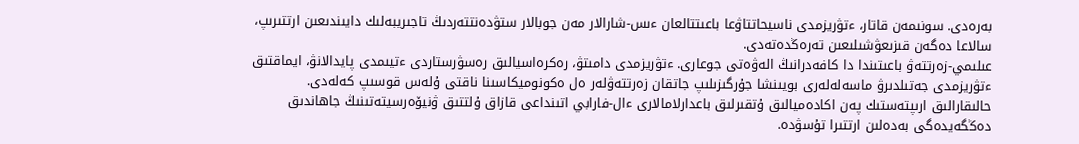بەرەدى. سونىمەن قاتار، ءتۋريزمدى ناسيحاتتاۋعا باعىتتالعان ءىس-شارالار مەن جوبالار ستۋدەنتتەردىڭ تاجىريبەلىك دايىندىعىن ارتتىرىپ، سالاعا دەگەن قىزىعۋشىلىعىن تەرەڭدەتەدى.
عىلىمي-زەرتتەۋ باعىتىندا دا كافەدرانىڭ الەۋەتى جوعارى. ءتۋريزمدى دامىتۋ، رەكرەاسيالىق رەسۋرستاردى ءتيىمدى پايدالانۋ، ايماقتىق ءتۋريزمدى جەتىلدىرۋ ماسەلەلەرى بويىنشا جۇرگىزىلىپ جاتقان زەرتتەۋلەر ەل ەكونوميكاسىنا ناقتى ۇلەس قوسىپ كەلەدى.
حالىقارالىق ارىپتەستىك پەن اكادەميالىق ۇتقىرلىق باعدارلامالارى ءال-فارابي اتىنداعى قازاق ۇلتتىق ۋنيۆەرسيتەتىنىڭ جاھاندىق دەڭگەيدەگى بەدەلىن ارتتىرا تۇسۋدە.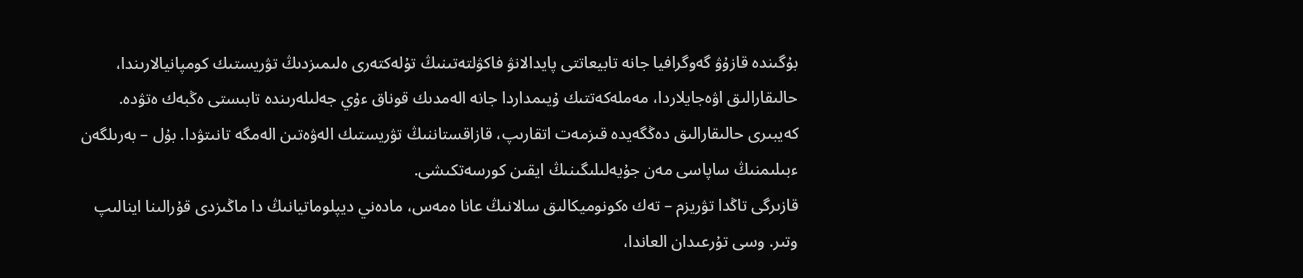بۇگىندە قازۇۋ گەوگرافيا جانە تابيعاتتى پايدالانۋ فاكۋلتەتىنىڭ تۇلەكتەرى ەلىمىزدىڭ تۋريستىك كومپانيالارىندا، حالىقارالىق اۋەجايلاردا، مەملەكەتتىك ۇيىمداردا جانە الەمدىك قوناق ءۇي جەلىلەرىندە تابىستى ەڭبەك ەتۋدە. كەيبىرى حالىقارالىق دەڭگەيدە قىزمەت اتقارىپ، قازاقستاننىڭ تۋريستىك الەۋەتىن الەمگە تانىتۋدا. بۇل – بەرىلگەن ءبىلىمنىڭ ساپاسى مەن جۇيەلىلىگىنىڭ ايقىن كورسەتكىشى.
قازىرگى تاڭدا تۋريزم – تەك ەكونوميكالىق سالانىڭ عانا ەمەس، مادەني ديپلوماتيانىڭ دا ماڭىزدى قۇرالىنا اينالىپ وتىر. وسى تۇرعىدان العاندا،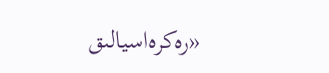«رەكرەاسيالىق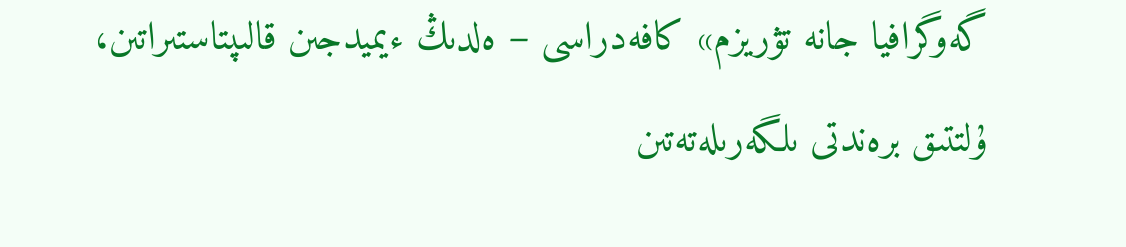گەوگرافيا جانە تۋريزم» كافەدراسى – ەلدىڭ ءيميدجىن قالىپتاستىراتىن، ۇلتتىق برەندتى ىلگەرىلەتەتىن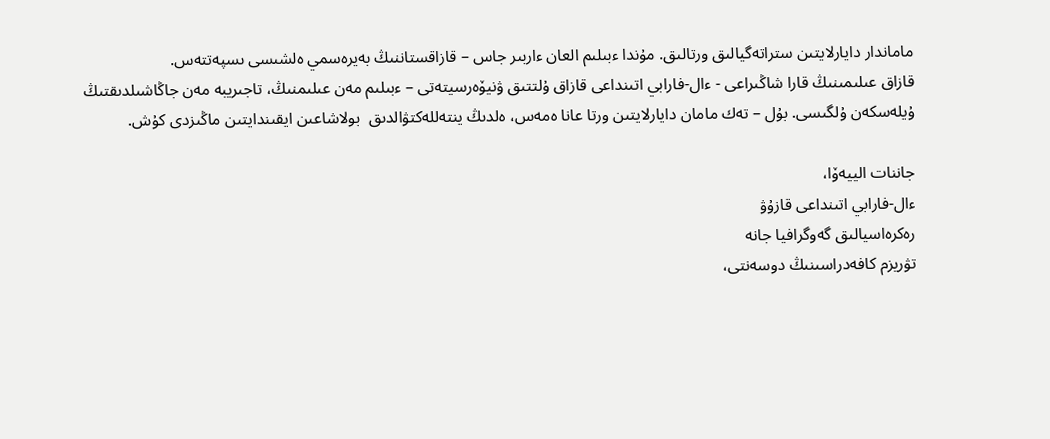ماماندار دايارلايتىن ستراتەگيالىق ورتالىق. مۇندا ءبىلىم العان ءاربىر جاس – قازاقستاننىڭ بەيرەسمي ەلشىسى ىسپەتتەس.
قازاق عىلىمىنىڭ قارا شاڭىراعى - ءال-فارابي اتىنداعى قازاق ۇلتتىق ۋنيۆەرسيتەتى – ءبىلىم مەن عىلىمنىڭ، تاجىريبە مەن جاڭاشىلدىقتىڭ ۇيلەسكەن ۇلگىسى. بۇل – تەك مامان دايارلايتىن ورتا عانا ەمەس، ەلدىڭ ينتەللەكتۋالدىق  بولاشاعىن ايقىندايتىن ماڭىزدى كۇش.

جاننات الييەۆا،
ءال-فارابي اتىنداعى قازۇۋ
رەكرەاسيالىق گەوگرافيا جانە
تۋريزم كافەدراسىنىڭ دوسەنتى،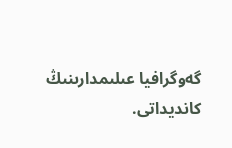گەوگرافيا عىلىمدارىنىڭ
كانديداتى.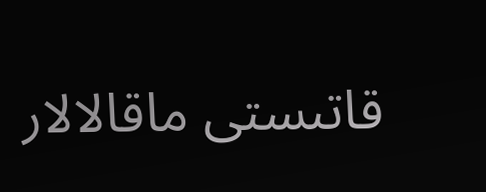قاتىستى ماقالالار